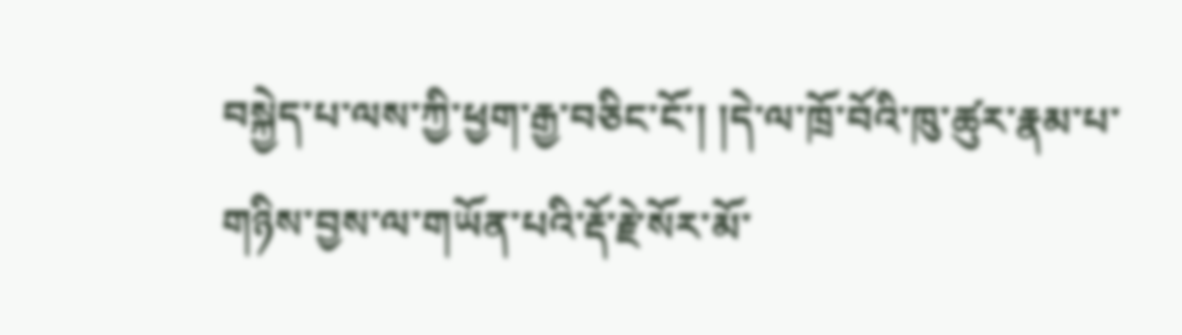བསྐྱེད་པ་ལས་ཀྱི་ཕྱག་རྒྱ་བཅིང་ངོ་། །དེ་ལ་ཁྲོ་བོའི་ཁུ་ཚུར་རྣམ་པ་གཉིས་བྱས་ལ་གཡོན་པའི་རྡོ་རྗེ་སོར་མོ་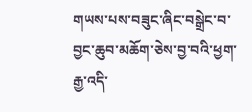གཡས་པས་བཟུང་ཞིང་བསྒྲེང་བ་བྱང་ཆུབ་མཆོག་ཅེས་བྱ་བའི་ཕྱག་རྒྱ་འདི་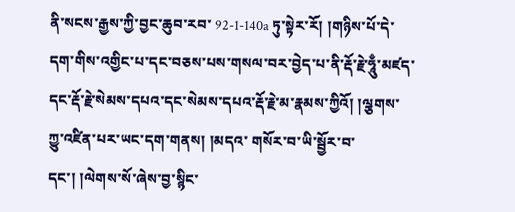ནི་སངས་རྒྱས་ཀྱི་བྱང་ཆུབ་རབ་ 92-1-140a ཏུ་སྟེར་རོ། །གཉིས་པོ་དེ་དག་གིས་འགྱིང་པ་དང་བཅས་པས་གསལ་བར་བྱེད་པ་ནི་རྡོ་རྗེ་ཧཱུྃ་མཛད་དང་རྡོ་རྗེ་སེམས་དཔའ་དང་སེམས་དཔའ་རྡོ་རྗེ་མ་རྣམས་ཀྱིའོ། །ལྕགས་ཀྱུ་འཛིན་པར་ཡང་དག་གནས། །མདའ་ གསོར་བ་ཡི་སྦྱོར་བ་དང་། །ལེགས་སོ་ཞེས་བྱ་སྙིང་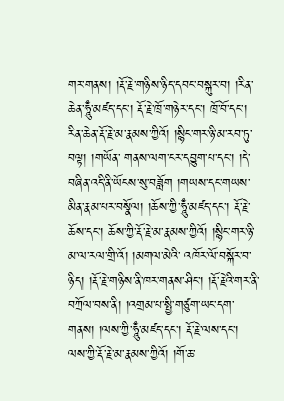གར་གནས། །རྡོ་རྗེ་གཉིས་ཉིད་དབང་བསྐུར་བ། །རིན་ཆེན་ཧཱུྃ་མཛད་དང་། རྡོ་རྗེ་ཁྲོ་གཉེར་དང་། ཁྲོ་བོ་དང་། རིན་ཆེན་རྡོ་རྗེ་མ་རྣམས་ཀྱིའོ། །སྙིང་གར་ཉི་མ་རབ་ཏུ་བལྟ། །གཡོན་ གནས་ལག་ངར་དབྱུག་པ་དང་། །དེ་བཞིན་འདི་ནི་ཡོངས་སུ་བཟློག །གཡས་དང་གཡས་མིན་རྣམ་པར་བསྣོལ། །ཆོས་ཀྱི་ཧཱུྃ་མཛད་དང་། རྡོ་རྗེ་ཆོས་དང་། ཆོས་ཀྱི་རྡོ་རྗེ་མ་རྣམས་ཀྱིའོ། །སྙིང་གར་ཉི་མ་ལ་རལ་གྲི་འོ། །མགལ་མེའི་ འཁོར་ལོ་བསྐོར་བ་ཉིད། །རྡོ་རྗེ་གཉིས་ནི་ཁར་གནས་ཤིང་། །རྡོ་རྗེའི་གར་ནི་བཀྲོལ་བས་ནི། །འགྲམ་པ་སྤྱི་གཙུག་ཡང་དག་གནས། །ལས་ཀྱི་ཧཱུྃ་མཛད་དང་། རྡོ་རྗེ་ལས་དང་། ལས་ཀྱི་རྡོ་རྗེ་མ་རྣམས་ཀྱིའོ། །གོ་ཆ་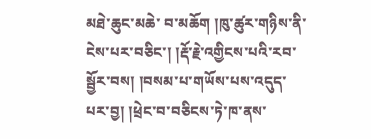མཐེ་ཆུང་མཆེ་ བ་མཆོག །ཁུ་ཚུར་གཉིས་ནི་ངེས་པར་བཅིང་། །རྡོ་རྗེ་འགྱིངས་པའི་རབ་སྦྱོར་བས། །བསམ་པ་གཡོས་པས་འདུད་པར་བྱ། །ཕྲེང་བ་བཅིངས་ཏེ་ཁ་ནས་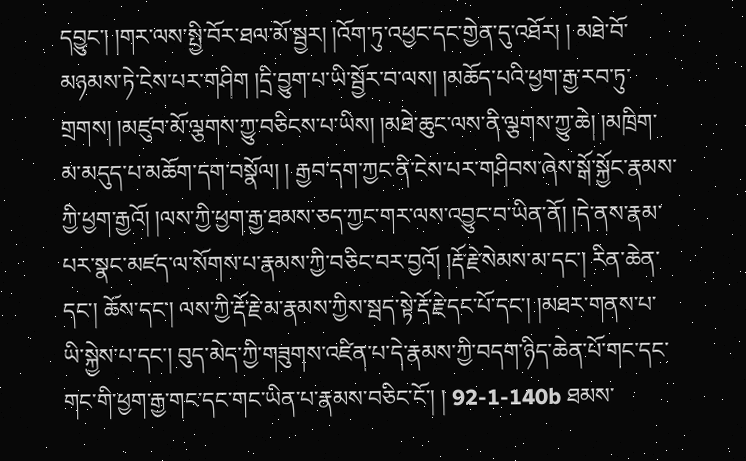དབྱུང་། །གར་ལས་སྤྱི་བོར་ཐལ་མོ་སྦྱར། །འོག་ཏུ་འཕྱང་དང་གྱེན་དུ་འཐོར། ། མཐེ་བོ་མཉམས་ཏེ་ངེས་པར་གཤིག །དྲི་བྱུག་པ་ཡི་སྦྱོར་བ་ལས། །མཆོད་པའི་ཕྱག་རྒྱ་རབ་ཏུ་གྲགས། །མཛུབ་མོ་ལྕགས་ཀྱུ་བཅིངས་པ་ཡིས། །མཐེ་ཆུང་ལས་ནི་ལྕགས་ཀྱུ་ཆེ། །མཁྲིག་མ་མདུད་པ་མཆོག་དག་བསྣོལ། ། རྒྱབ་དག་ཀྱང་ནི་ངེས་པར་གཤིབས་ཞེས་སྒོ་སྐྱོང་རྣམས་ཀྱི་ཕྱག་རྒྱའོ། །ལས་ཀྱི་ཕྱག་རྒྱ་ཐམས་ཅད་ཀྱང་གར་ལས་འབྱུང་བ་ཡིན་ནོ། །དེ་ནས་རྣམ་པར་སྣང་མཛད་ལ་སོགས་པ་རྣམས་ཀྱི་བཅིང་བར་བྱའོ། །རྡོ་རྗེ་སེམས་མ་དང་། རིན་ཆེན་དང་། ཆོས་དང་། ལས་ཀྱི་རྡོ་རྗེ་མ་རྣམས་ཀྱིས་སྦད་སྟེ་རྡོ་རྗེ་དང་པོ་དང་། །མཐར་གནས་པ་ཡི་སྐྱེས་པ་དང་། བུད་མེད་ཀྱི་གཟུགས་འཛིན་པ་དེ་རྣམས་ཀྱི་བདག་ཉིད་ཆེན་པོ་གང་དང་གང་གི་ཕྱག་རྒྱ་གང་དང་གང་ཡིན་པ་རྣམས་བཅིང་ངོ་། ། 92-1-140b ཐམས་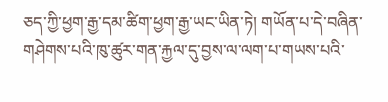ཅད་ཀྱི་ཕྱག་རྒྱ་དམ་ཚིག་ཕྱག་རྒྱ་ཡང་ཡིན་ཏེ། གཡོན་པ་དེ་བཞིན་གཤེགས་པའི་ཁུ་ཚུར་གན་རྐྱལ་དུ་བྱས་ལ་ལག་པ་གཡས་པའི་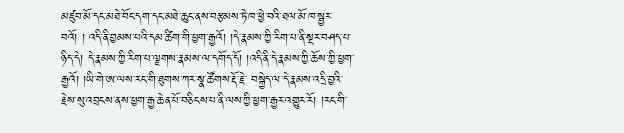མཛུབ་མོ་དང་མཐེ་བོང་དག་དང་མཐེ་ཆུང་ནས་བརྩམས་ཏེ་ཁ་ཕྱེ་བའི་ཐལ་མོ་ཁ་སྦྱར་བའོ། ། འདི་ནི་བྱམས་པའི་དམ་ཚིག་གི་ཕྱག་རྒྱའོ། །དེ་རྣམས་ཀྱི་རིག་པ་ནི་སྔར་བཤད་པ་ཉིད་དེ། དེ་རྣམས་ཀྱི་རིག་པ་ལྗགས་རྣམས་ལ་དགོད་དོ། །འདི་ནི་དེ་རྣམས་ཀྱི་ཆོས་ཀྱི་ཕྱག་རྒྱའོ། །ཡི་གེ་ཨ་ལས་རང་གི་ཐུགས་ཀར་སྣ་ཚོགས་རྡོ་རྗེ་ བསྐྱེད་ལ་དེ་རྣམས་འདྲི་བྱའི་རྗེས་སུ་འབྲངས་ནས་ཕྱག་རྒྱ་ཆེན་པོ་བཅིངས་པ་ནི་ལས་ཀྱི་ཕྱག་རྒྱར་འགྱུར་རོ། །རང་གི་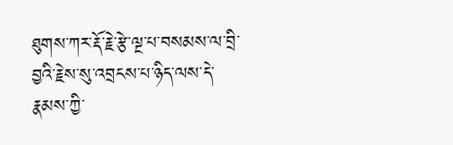ཐུགས་ཀར་རྡོ་རྗེ་རྩེ་ལྔ་པ་བསམས་ལ་བྲི་བྱའི་རྗེས་སུ་འབྲངས་པ་ཉིད་ལས་དེ་རྣམས་ཀྱི་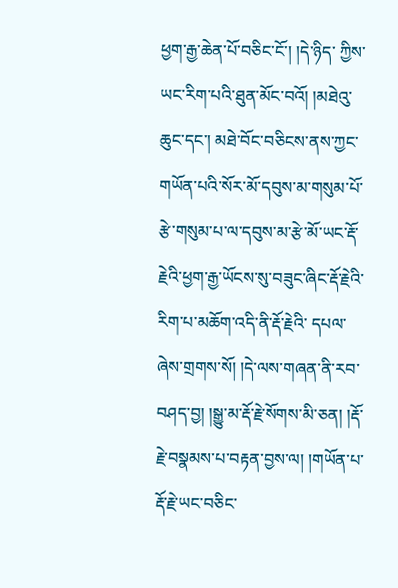ཕྱག་རྒྱ་ཆེན་པོ་བཅིང་ངོ་། །དེ་ཉིད་ ཀྱིས་ཡང་རིག་པའི་ཐུན་མོང་བའོ། །མཐེའུ་ཆུང་དང་། མཐེ་བོང་བཅིངས་ནས་ཀྱང་གཡོན་པའི་སོར་མོ་དབུས་མ་གསུམ་པོ་རྩེ་གསུམ་པ་ལ་དབུས་མ་རྩེ་མོ་ཡང་རྡོ་རྗེའི་ཕྱག་རྒྱ་ཡོངས་སུ་བཟུང་ཞིང་རྡོ་རྗེའི་རིག་པ་མཆོག་འདི་ནི་རྡོ་རྗེའི་ དཔལ་ཞེས་གྲགས་སོ། །དེ་ལས་གཞན་ནི་རབ་བཤད་བྱ། །སྒྱུ་མ་རྡོ་རྗེ་སོགས་མི་ཅན། །རྡོ་རྗེ་བསྣམས་པ་བརྟན་བྱས་ལ། །གཡོན་པ་རྡོ་རྗེ་ཡང་བཅིང་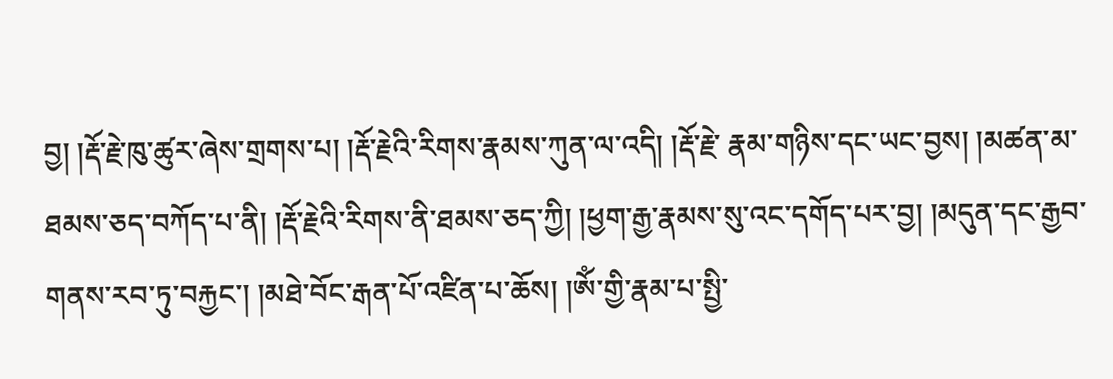བྱ། །རྡོ་རྗེ་ཁུ་ཚུར་ཞེས་གྲགས་པ། །རྡོ་རྗེའི་རིགས་རྣམས་ཀུན་ལ་འདི། །རྡོ་རྗེ་ རྣམ་གཉིས་དང་ཡང་བྱས། །མཚན་མ་ཐམས་ཅད་བཀོད་པ་ནི། །རྡོ་རྗེའི་རིགས་ནི་ཐམས་ཅད་ཀྱི། །ཕྱག་རྒྱ་རྣམས་སུ་འང་དགོད་པར་བྱ། །མདུན་དང་རྒྱབ་གནས་རབ་ཏུ་བརྐྱང་། །མཐེ་བོང་རྒན་པོ་འཛིན་པ་ཆོས། །ཨོཾ་གྱི་རྣམ་པ་སྤྱི་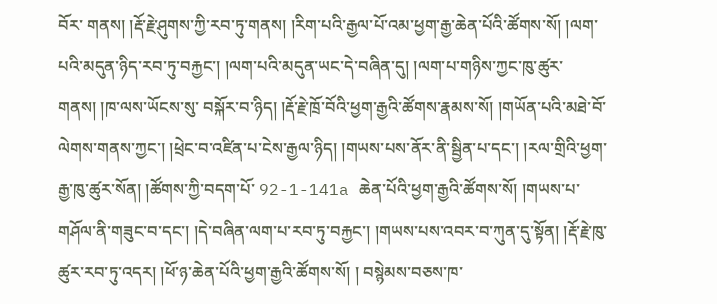བོར་ གནས། །རྡོ་རྗེ་ཤུགས་ཀྱི་རབ་ཏུ་གནས། །རིག་པའི་རྒྱལ་པོ་འམ་ཕྱག་རྒྱ་ཆེན་པོའི་ཚོགས་སོ། །ལག་པའི་མདུན་ཉིད་རབ་ཏུ་བརྐྱང་། །ལག་པའི་མདུན་ཡང་དེ་བཞིན་དུ། །ལག་པ་གཉིས་ཀྱང་ཁུ་ཚུར་གནས། །ཁ་ལས་ཡོངས་སུ་ བསྐོར་བ་ཉིད། །རྡོ་རྗེ་ཁྲོ་བོའི་ཕྱག་རྒྱའི་ཚོགས་རྣམས་སོ། །གཡོན་པའི་མཐེ་བོ་ལེགས་གནས་ཀྱང་། །ཕྲེང་བ་འཛིན་པ་ངེས་རྒྱལ་ཉིད། །གཡས་པས་ནོར་ནི་སྦྱིན་པ་དང་། །རལ་གྲིའི་ཕྱག་རྒྱ་ཁུ་ཚུར་སོན། །ཚོགས་ཀྱི་བདག་པོ་ 92-1-141a ཆེན་པོའི་ཕྱག་རྒྱའི་ཚོགས་སོ། །གཡས་པ་གཤོལ་ནི་གཟུང་བ་དང་། །དེ་བཞིན་ལག་པ་རབ་ཏུ་བརྐྱང་། །གཡས་པས་འབར་བ་ཀུན་དུ་སྟོན། །རྡོ་རྗེ་ཁུ་ཚུར་རབ་ཏུ་འདར། །ཕོ་ཉ་ཆེན་པོའི་ཕྱག་རྒྱའི་ཚོགས་སོ། ། བསྙེམས་བཅས་ཁ་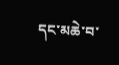དང་མཆེ་བ་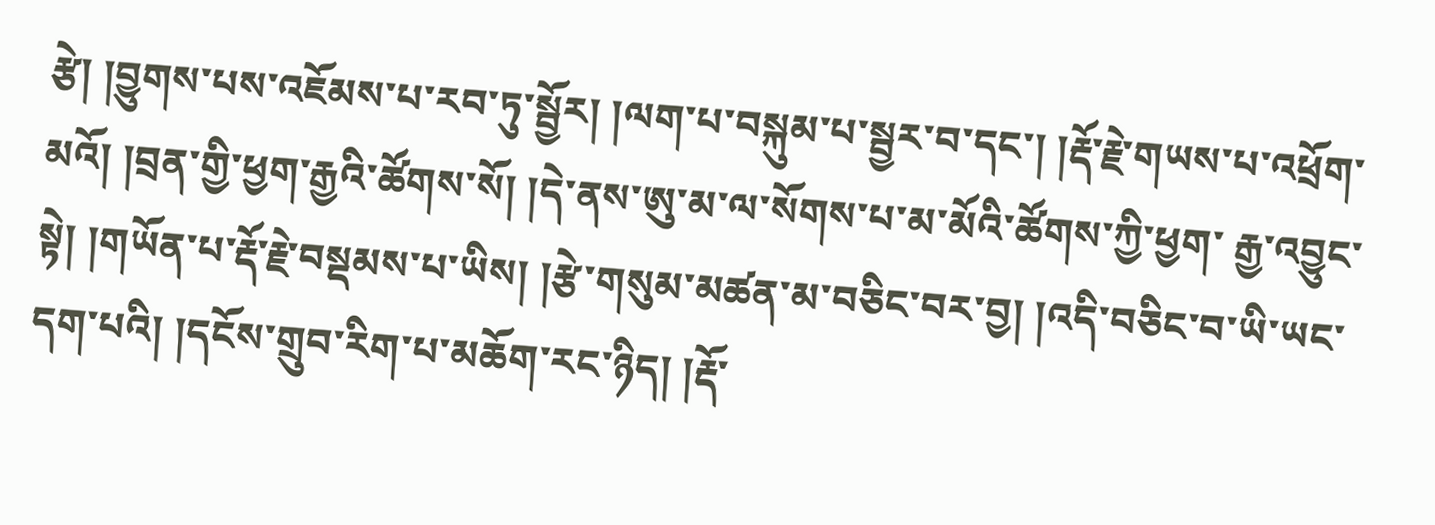རྩེ། །བྱུགས་པས་འཇོམས་པ་རབ་ཏུ་སྦྱོར། །ལག་པ་བསྐུམ་པ་སྦྱར་བ་དང་། །རྡོ་རྗེ་གཡས་པ་འཕྲོག་མའོ། །བྲན་གྱི་ཕྱག་རྒྱའི་ཚོགས་སོ། །དེ་ནས་ཨུ་མ་ལ་སོགས་པ་མ་མོའི་ཚོགས་ཀྱི་ཕྱག་ རྒྱ་འབྱུང་སྟེ། །གཡོན་པ་རྡོ་རྗེ་བསྡམས་པ་ཡིས། །རྩེ་གསུམ་མཚན་མ་བཅིང་བར་བྱ། །འདི་བཅིང་བ་ཡི་ཡང་དག་པའི། །དངོས་གྲུབ་རིག་པ་མཆོག་རང་ཉིད། །རྡོ་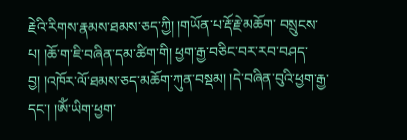རྗེའི་རིགས་རྣམས་ཐམས་ཅད་ཀྱི། །གཡོན་པ་རྡོ་རྗེ་མཆོག་ བསྲུངས་པ། །ཆོ་ག་ཇི་བཞིན་དམ་ཚིག་གི། ཕྱག་རྒྱ་བཅིང་བར་རབ་བཤད་བྱ། །འཁོར་ལོ་ཐམས་ཅད་མཆོག་ཀུན་བསྡམ། །དེ་བཞིན་བུའི་ཕྱག་རྒྱ་དང་། །ཨོཾ་ཡིག་ཕྱག་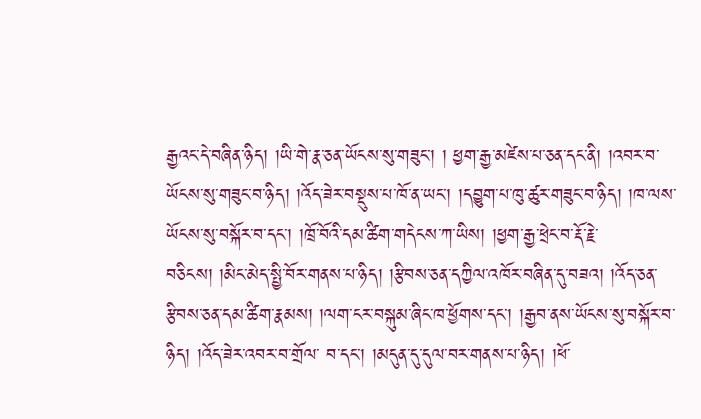རྒྱའང་དེ་བཞིན་ཉིད། །ཡི་གེ་རྣ་ཅན་ཡོངས་སུ་གཟུང་། ། ཕྱག་རྒྱ་མཛེས་པ་ཅན་དང་ནི། །འབར་བ་ཡོངས་སུ་གཟུང་བ་ཉིད། །འོད་ཟེར་བསྡུས་པ་ཁོ་ན་ཡང་། །དབྱུག་པ་ཁུ་ཚུར་གཟུང་བ་ཉིད། །ཁ་ལས་ཡོངས་སུ་བསྐོར་བ་དང་། །ཁྲོ་བོའི་དམ་ཚིག་གདེངས་ཀ་ཡིས། །ཕྱག་རྒྱ་ཕྲེང་བ་རྡོ་རྗེ་ བཅིངས། །མིང་མེད་སྤྱི་བོར་གནས་པ་ཉིད། །རྩིབས་ཅན་དཀྱིལ་འཁོར་བཞིན་དུ་བཟའ། །འོད་ཅན་རྩིབས་ཅན་དམ་ཚིག་རྣམས། །ལག་ངར་བསྐུམ་ཞིང་ཁ་ཕྱོགས་དང་། །རྒྱབ་ནས་ཡོངས་སུ་བསྐོར་བ་ཉིད། །འོད་ཟེར་འབར་བ་གྲོལ་ བ་དང་། །མདུན་དུ་དུལ་བར་གནས་པ་ཉིད། །ཕོ་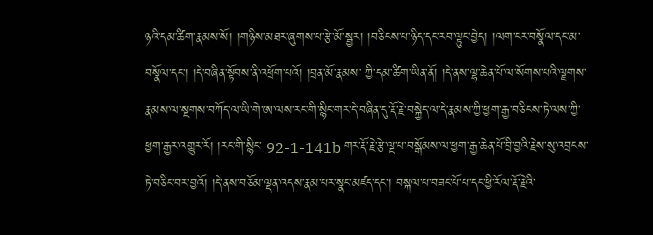ཉའི་དམ་ཚིག་རྣམས་སོ། །གཉིས་མཐར་ཞུགས་པ་རྩེ་མོ་སྦྱར། །བཅིངས་པ་ཉིད་དང་རབ་ལྟུང་བྱེད། །ལག་ངར་བསྣོལ་དང་མ་བསྣོལ་དང་། །དེ་བཞིན་སྟོབས་ནི་འཕྲོག་པའོ། །བྲན་མོ་རྣམས་ ཀྱི་དམ་ཚིག་ཡིན་ནོ། །དེ་ནས་ལྷ་ཆེན་པོ་ལ་སོགས་པའི་ལྗགས་རྣམས་ལ་སྔགས་བཀོད་ལ་ཡི་གེ་ཨ་ལས་རང་གི་སྙིང་གར་དེ་བཞིན་དུ་རྡོ་རྗེ་བསྐྱེད་ལ་དེ་རྣམས་ཀྱི་ཕྱག་རྒྱ་བཅིངས་ཏེ་ལས་ཀྱི་ཕྱག་རྒྱར་འགྱུར་རོ། །རང་གི་སྙིང་ 92-1-141b གར་རྡོ་རྗེ་རྩེ་ལྔ་པ་བསྒོམས་ལ་ཕྱག་རྒྱ་ཆེན་པོ་བྲི་བྱའི་རྗེས་སུ་འབྲངས་ཏེ་བཅིང་བར་བྱའོ། །དེ་ནས་བཅོམ་ལྡན་འདས་རྣམ་པར་སྣང་མཛད་དང་། བསྐལ་པ་བཟང་པོ་པ་དང་ཕྱི་རོལ་རྡོ་རྗེའི་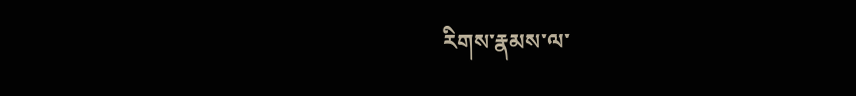རིགས་རྣམས་ལ་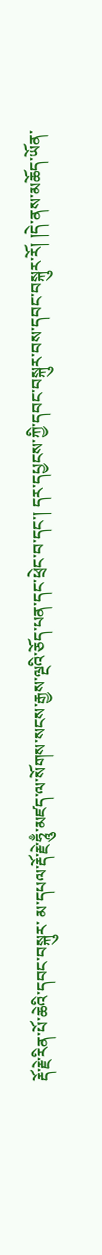རྡོ་རྗེ་རིན་པོ་ཆེའི་དབང་བསྐུར་ མ་དཔལ་རྡོ་རྗེ་ཧཱུྃ་མཛད་ལ་སོགས་སངས་རྒྱས་ལྔའི་ཅོད་པན་དང་ཕྲེང་བ་དང་། དར་དཔྱངས་ཀྱི་དབང་བསྐུར་བས་དབང་བསྐུར་རོ། །དེ་ནས་མཆོད་ཡོན་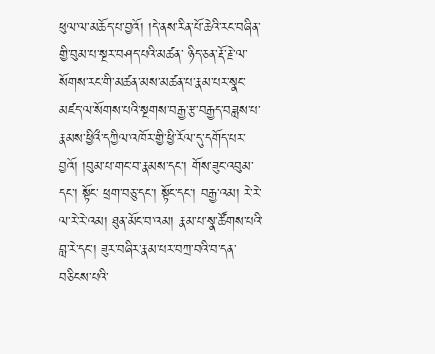ཕུལ་ལ་མཆོད་པ་བྱའོ། །དེ་ནས་རིན་པོ་ཆེའི་རང་བཞིན་གྱི་བུམ་པ་སྔར་བཤད་པའི་མཚན་ ཉིད་ཅན་རྡོ་རྗེ་ལ་སོགས་རང་གི་མཚན་མས་མཚན་པ་རྣམ་པར་སྣང་མཛད་ལ་སོགས་པའི་སྔགས་བརྒྱ་རྩ་བརྒྱད་བཟླས་པ་རྣམས་ཕྱིའྀ་དཀྱིལ་འཁོར་གྱི་ཕྱི་རོལ་དུ་དགོད་པར་བྱའོ། །བུམ་པ་གང་བ་རྣམས་དང་། གོས་ཟུང་འབུམ་དང་། སྟོང་ ཕྲག་བཅུ་དང་། སྟོང་དང་། བརྒྱ་འམ། རེ་རེ་ལ་རེ་རེ་འམ། ཐུན་མོང་བ་འམ། རྣམ་པ་སྣ་ཚོགས་པའི་བླ་རེ་དང་། ཟུར་བཞིར་རྣམ་པར་བཀྲ་བའི་བ་དན་བཅིངས་པའི་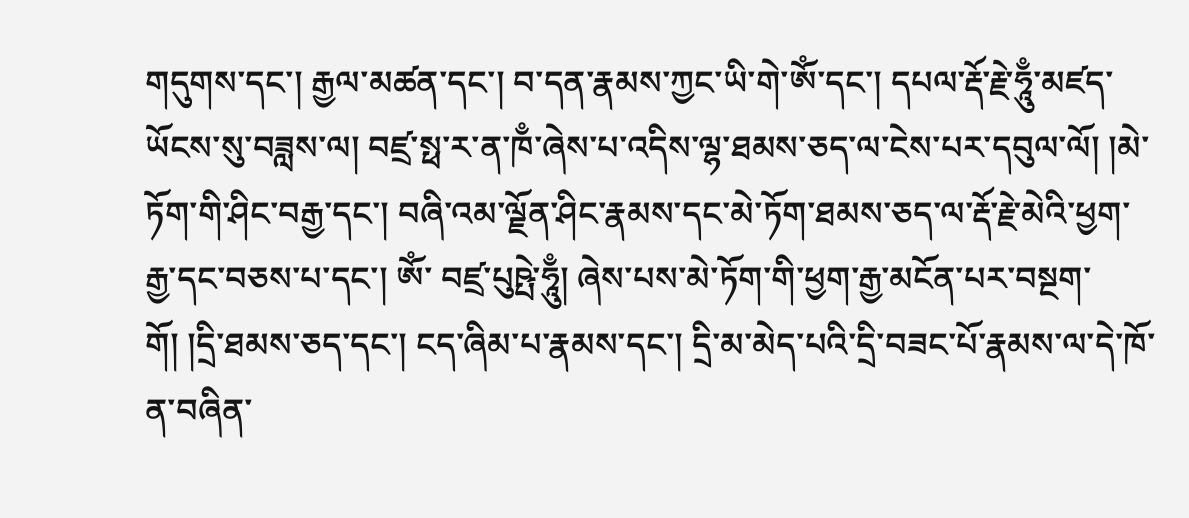གདུགས་དང་། རྒྱལ་མཚན་དང་། བ་དན་རྣམས་ཀྱང་ཡི་གེ་ཨོཾ་དང་། དཔལ་རྡོ་རྗེ་ཧཱུྃ་མཛད་ཡོངས་སུ་བཟླས་ལ། བཛྲ་སྥ་ར་ན་ཁྃ་ཞེས་པ་འདིས་ལྷ་ཐམས་ཅད་ལ་ངེས་པར་དབུལ་ལོ། །མེ་ཏོག་གི་ཤིང་བརྒྱ་དང་། བཞི་འམ་ལྗོན་ཤིང་རྣམས་དང་མེ་ཏོག་ཐམས་ཅད་ལ་རྡོ་རྗེ་མེའི་ཕྱག་རྒྱ་དང་བཅས་པ་དང་། ཨོཾ་ བཛྲ་པུཥྤེ་ཧཱུྃ། ཞེས་པས་མེ་ཏོག་གི་ཕྱག་རྒྱ་མངོན་པར་བསྔག་གོ། །དྲི་ཐམས་ཅད་དང་། ངད་ཞིམ་པ་རྣམས་དང་། དྲི་མ་མེད་པའི་དྲི་བཟང་པོ་རྣམས་ལ་དེ་ཁོ་ན་བཞིན་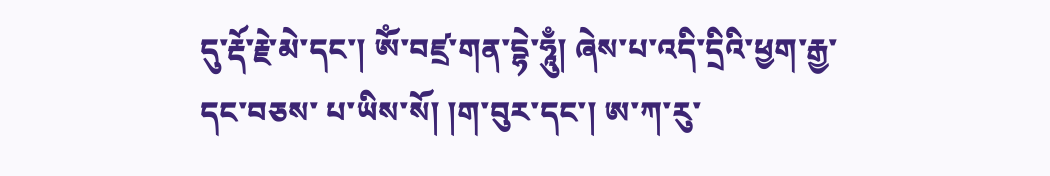དུ་རྡོ་རྗེ་མེ་དང་། ཨོཾ་བཛྲ་གན་དྷེ་ཧཱུྃ། ཞེས་པ་འདི་དྲིའི་ཕྱག་རྒྱ་དང་བཅས་ པ་ཡིས་སོ། །ག་བུར་དང་། ཨ་ཀ་རུ་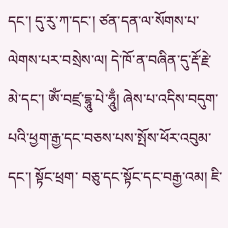དང་། དུ་རུ་ཀ་དང་། ཙན་དན་ལ་སོགས་པ་ལེགས་པར་བསྲེས་ལ། དེ་ཁོ་ན་བཞིན་དུ་རྡོ་རྗེ་མེ་དང་། ཨོཾ་བཛྲ་དྷཱུ་པེ་ཧཱུྃ། ཞེས་པ་འདིས་བདུག་པའི་ཕྱག་རྒྱ་དང་བཅས་པས་སྤོས་ཕོར་འབུམ་དང་། སྟོང་ཕྲག་ བཅུ་དང་སྟོང་དང་བརྒྱ་འམ། ཇི་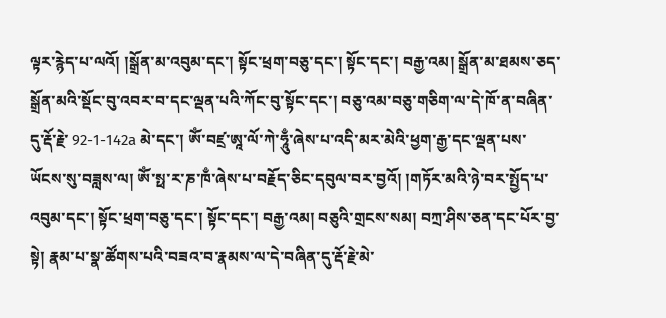ལྟར་རྙེད་པ་ལའོ། །སྒྲོན་མ་འབུམ་དང་། སྟོང་ཕྲག་བཅུ་དང་། སྟོང་དང་། བརྒྱ་འམ། སྒྲོན་མ་ཐམས་ཅད་སྒྲོན་མའི་སྡོང་བུ་འབར་བ་དང་ལྡན་པའི་ཀོང་བུ་སྟོང་དང་། བཅུ་འམ་བཅུ་གཅིག་ལ་དེ་ཁོ་ན་བཞིན་དུ་རྡོ་རྗེ་ 92-1-142a མེ་དང་། ཨོཾ་བཛྲ་ཨཱ་ལོ་ཀེ་ཧཱུྃ་ཞེས་པ་འདི་མར་མེའི་ཕྱག་རྒྱ་དང་ལྡན་པས་ཡོངས་སུ་བཟླས་ལ། ཨོཾ་སྥ་ར་ཎ་ཁྃ་ཞེས་པ་བརྗོད་ཅིང་དབུལ་བར་བྱའོ། །གཏོར་མའི་ཉེ་བར་སྤྱོད་པ་འབུམ་དང་། སྟོང་ཕྲག་བཅུ་དང་། སྟོང་དང་། བརྒྱ་འམ། བཅུའི་གྲངས་སམ། བཀྲ་ཤིས་ཅན་དང་པོར་བྱ་སྟེ། རྣམ་པ་སྣ་ཚོགས་པའི་བཟའ་བ་རྣམས་ལ་དེ་བཞིན་དུ་རྡོ་རྗེ་མེ་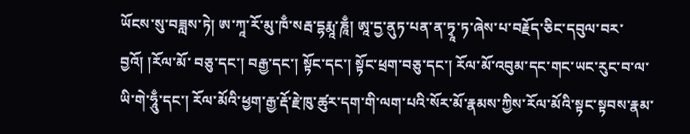ཡོངས་སུ་བཟླས་ཏེ། ཨ་ཀཱ་རོ་མུ་ཁྃ་སརྦ་དྷརྨཱ་ཎཱྃ། ཨཱ་དྱ་ནུཏ་པན་ན་ཏྭཱ་ཏ་ཞེས་པ་བརྗོད་ཅིང་དབུལ་བར་བྱའོ། །རོལ་མོ་ བཅུ་དང་། བརྒྱ་དང་། སྟོང་དང་། སྟོང་ཕྲག་བཅུ་དང་། རོལ་མོ་འབུམ་དང་གང་ཡང་རུང་བ་ལ་ཡི་གེ་ཧཱུྃ་དང་། རོལ་མོའི་ཕྱག་རྒྱ་རྡོ་རྗེ་ཁུ་ཚུར་དག་གི་ལག་པའི་སོར་མོ་རྣམས་ཀྱིས་རོལ་མོའི་སྟང་སྟབས་རྣམ་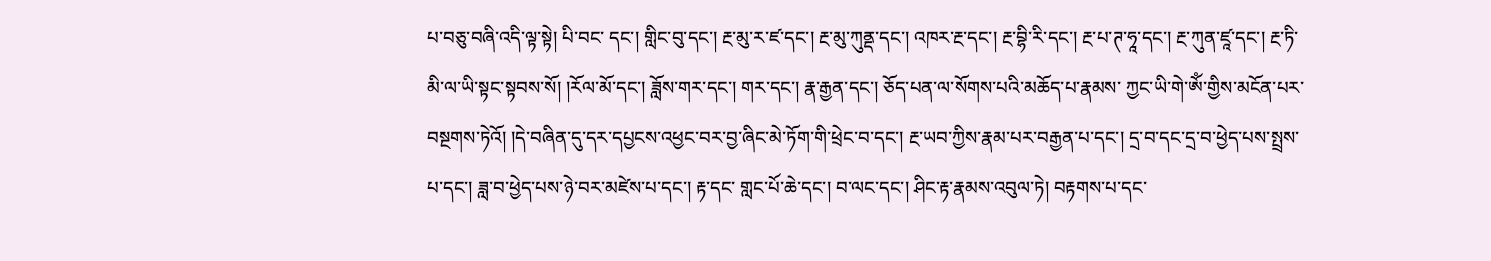པ་བཅུ་བཞི་འདི་ལྟ་སྟེ། པི་བང་ དང་། གླིང་བུ་དང་། རྔ་མུ་ར་ཛ་དང་། རྔ་མུ་ཀུནྡ་དང་། འཁར་རྔ་དང་། རྔ་བྷི་རི་དང་། རྔ་པ་ཊ་ཧཱ་དང་། རྔ་ཀུན་ཛཱ་དང་། རྔ་ཏི་མི་ལ་ཡི་སྟང་སྟབས་སོ། །རོལ་མོ་དང་། ཟློས་གར་དང་། གར་དང་། རྣ་རྒྱན་དང་། ཅོད་པན་ལ་སོགས་པའི་མཆོད་པ་རྣམས་ ཀྱང་ཡི་གེ་ཨོཾ་གྱིས་མངོན་པར་བསྔགས་ཏེའོ། །དེ་བཞིན་དུ་དར་དཔྱངས་འཕྱང་བར་བྱ་ཞིང་མེ་ཏོག་གི་ཕྲེང་བ་དང་། རྔ་ཡབ་ཀྱིས་རྣམ་པར་བརྒྱན་པ་དང་། དྲ་བ་དང་དྲ་བ་ཕྱེད་པས་སྤྲས་པ་དང་། ཟླ་བ་ཕྱེད་པས་ཉེ་བར་མཛེས་པ་དང་། རྟ་དང་ གླང་པོ་ཆེ་དང་། བ་ལང་དང་། ཤིང་རྟ་རྣམས་འབུལ་ཏེ། བརྟགས་པ་དང་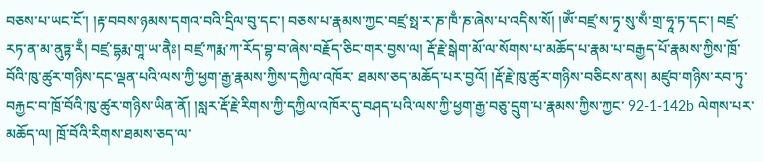བཅས་པ་ཡང་ངོ་། །རྟ་བབས་ཉམས་དགའ་བའི་དྲིལ་བུ་དང་། བཅས་པ་རྣམས་ཀྱང་བཛྲ་སྥ་ར་ཎ་ཁྃ་ཎ་ཞེས་པ་འདིས་སོ། །ཨོཾ་བཛྲ་ས་ཏྭ་སུ་སྃ་གྲ་ཧཱ་ཏ་དང་། བཛྲ་ རཏ་ན་མ་ནུཏྟ་རྃ། བཛྲ་དྷརྨ་གཱ་ཡ་ནཻཿ། བཛྲ་ཀརྨ་ཀ་རོད་བྷ་བ་ཞེས་བརྗོད་ཅིང་གར་བྱས་ལ། རྡོ་རྗེ་སྒེག་མོ་ལ་སོགས་པ་མཆོད་པ་རྣམ་པ་བརྒྱད་པོ་རྣམས་ཀྱིས་ཁྲོ་བོའི་ཁུ་ཚུར་གཉིས་དང་ལྡན་པའི་ལས་ཀྱི་ཕྱག་རྒྱ་རྣམས་ཀྱིས་དཀྱིལ་འཁོར་ ཐམས་ཅད་མཆོད་པར་བྱའོ། །རྡོ་རྗེ་ཁུ་ཚུར་གཉིས་བཅིངས་ནས། མཛུབ་གཉིས་རབ་ཏུ་བརྐྱང་བ་ཁྲོ་བོའི་ཁུ་ཚུར་གཉིས་ཡིན་ནོ། །སླར་རྡོ་རྗེ་རིགས་ཀྱི་དཀྱིལ་འཁོར་དུ་བཤད་པའི་ལས་ཀྱི་ཕྱག་རྒྱ་བཅུ་དྲུག་པ་རྣམས་ཀྱིས་ཀྱང་ 92-1-142b ལེགས་པར་མཆོད་ལ། ཁྲོ་བོའི་རིགས་ཐམས་ཅད་ལ་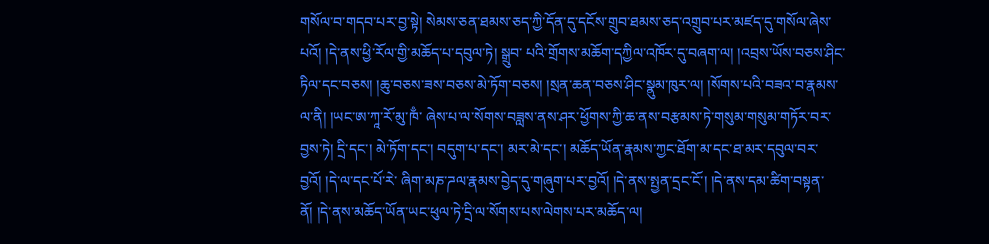གསོལ་བ་གདབ་པར་བྱ་སྟེ། སེམས་ཅན་ཐམས་ཅད་ཀྱི་དོན་དུ་དངོས་གྲུབ་ཐམས་ཅད་འགྲུབ་པར་མཛད་དུ་གསོལ་ཞེས་པའོ། །དེ་ནས་ཕྱི་རོལ་གྱི་མཆོད་པ་དབུལ་ཏེ། སྒྲུབ་ པའི་གྲོགས་མཆོག་དཀྱིལ་འཁོར་དུ་བཞག་ལ། །འབྲས་ཡོས་བཅས་ཤིང་ཏིལ་དང་བཅས། །ཆུ་བཅས་ཟས་བཅས་མེ་ཏོག་བཅས། །སྲན་ཆན་བཅས་ཤིང་སྣུམ་ཁུར་ལ། །སོགས་པའི་བཟའ་བ་རྣམས་ལ་ནི། །ཡང་ཨ་ཀཱ་རོ་མུ་ཁྃ་ ཞེས་པ་ལ་སོགས་བཟླས་ནས་ཤར་ཕྱོགས་ཀྱི་ཆ་ནས་བརྩམས་ཏེ་གསུམ་གསུམ་གཏོར་བར་བྱས་ཏེ། དྲི་དང་། མེ་ཏོག་དང་། བདུག་པ་དང་། མར་མེ་དང་། མཆོད་ཡོན་རྣམས་ཀྱང་ཐོག་མ་དང་ཐ་མར་དབུལ་བར་བྱའོ། །དེ་ལ་དང་པོ་རེ་ ཞིག་མཎ་ཌལ་རྣམས་བྱེད་དུ་གཞུག་པར་བྱའོ། །དེ་ནས་སྤྱན་དྲང་ངོ་། །དེ་ནས་དམ་ཚིག་བསྟན་ནོ། །དེ་ནས་མཆོད་ཡོན་ཡང་ཕུལ་ཏེ་དྲི་ལ་སོགས་པས་ལེགས་པར་མཆོད་ལ།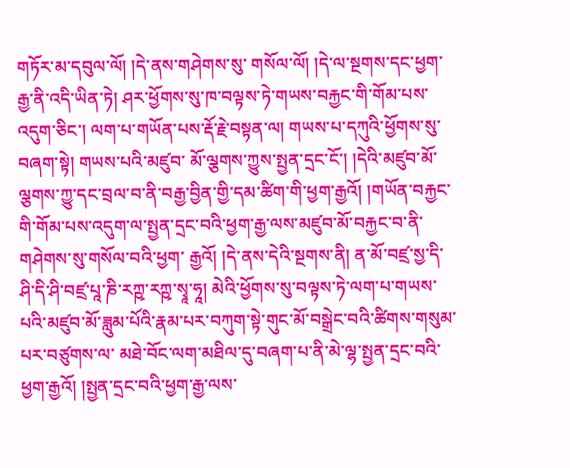གཏོར་མ་དབུལ་ལོ། །དེ་ནས་གཤེགས་སུ་ གསོལ་ལོ། །དེ་ལ་སྔགས་དང་ཕྱག་རྒྱ་ནི་འདི་ཡིན་ཏེ། ཤར་ཕྱོགས་སུ་ཁ་བལྟས་ཏེ་གཡས་བརྐྱང་གི་གོམ་པས་འདུག་ཅིང་། ལག་པ་གཡོན་པས་རྡོ་རྗེ་བསྟན་ལ། གཡས་པ་དཀུའི་ཕྱོགས་སུ་བཞག་སྟེ། གཡས་པའི་མཛུབ་ མོ་ལྕགས་ཀྱུས་སྤྱན་དྲང་ངོ་། །དེའི་མཛུབ་མོ་ལྕགས་ཀྱུ་དང་བྲལ་བ་ནི་བརྒྱ་བྱིན་གྱི་དམ་ཚིག་གི་ཕྱག་རྒྱའོ། །གཡོན་བརྐྱང་གི་གོམ་པས་འདུག་ལ་སྤྱན་དྲང་བའི་ཕྱག་རྒྱ་ལས་མཛུབ་མོ་བརྐྱང་བ་ནི་གཤེགས་སུ་གསོལ་བའི་ཕྱག་ རྒྱའོ། །དེ་ནས་དེའི་སྔགས་ནི། ན་མོ་བཛྲ་སྱ་དི་ཤི་དི་ཤི་བཛྲ་པཱ་ཎི་རཀྵ་རཀྵ་སྭཱ་ཧཱ། མེའི་ཕྱོགས་སུ་བལྟས་ཏེ་ལག་པ་གཡས་པའི་མཛུབ་མོ་ཟླུམ་པོའི་རྣམ་པར་བཀུག་སྟེ་གུང་མོ་བསྒྲེང་བའི་ཚིགས་གསུམ་པར་བཙུགས་ལ་ མཐེ་བོང་ལག་མཐིལ་དུ་བཞག་པ་ནི་མེ་ལྷ་སྤྱན་དྲང་བའི་ཕྱག་རྒྱའོ། །སྤྱན་དྲང་བའི་ཕྱག་རྒྱ་ལས་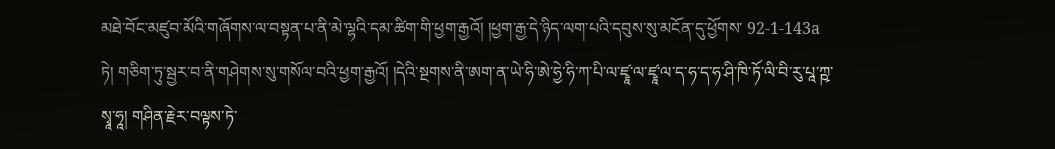མཐེ་བོང་མཛུབ་མོའི་གཞོགས་ལ་བསྟན་པ་ནི་མེ་ལྷའི་དམ་ཚིག་གི་ཕྱག་རྒྱའོ། །ཕྱག་རྒྱ་དེ་ཉིད་ལག་པའི་དབུས་སུ་མངོན་དུ་ཕྱོགས་ 92-1-143a ཏེ། གཅིག་ཏུ་སྦྱར་བ་ནི་གཤེགས་སུ་གསོལ་བའི་ཕྱག་རྒྱའོ། །དེའི་སྔགས་ནི་ཨག་ན་ཡེ་ཧི་ཨེ་ཧྱེ་ཧི་ཀ་པི་ལ་ཛྭཱ་ལ་ཛྭཱ་ལ་ད་ཧ་ད་ཧ་ཤི་ཁི་ཏོ་ལི་བི་རུ་པཱ་ཀྵ་སྭཱ་ཧཱ། གཤིན་རྗེར་བལྟས་ཏེ་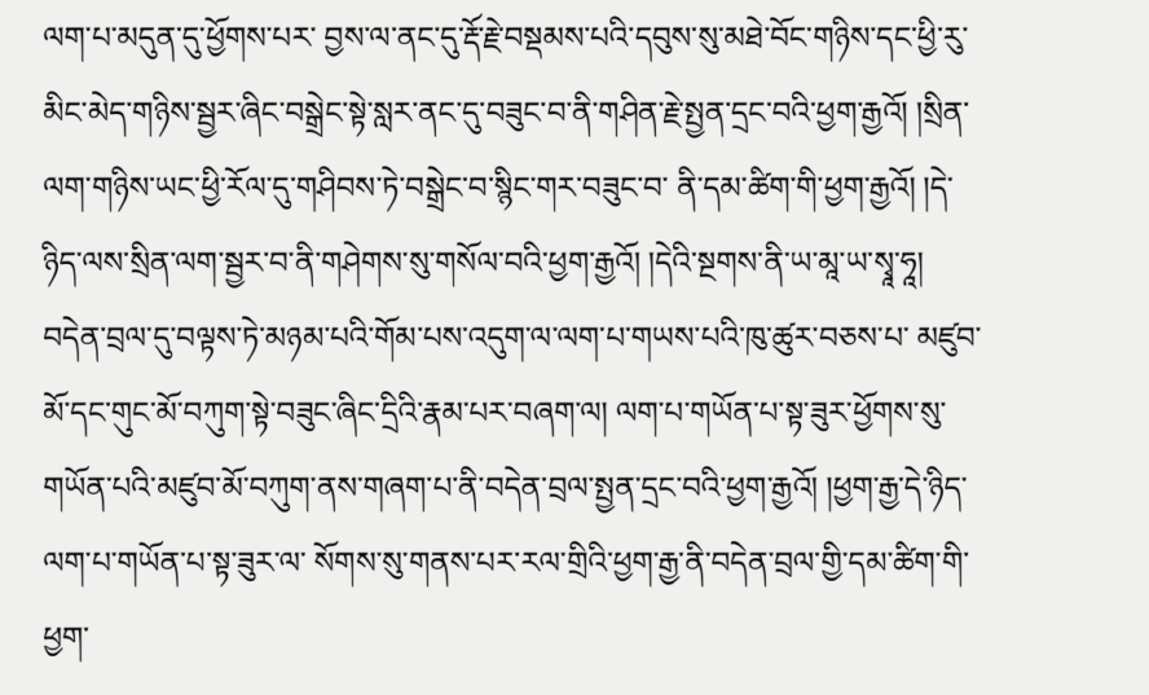ལག་པ་མདུན་དུ་ཕྱོགས་པར་ བྱས་ལ་ནང་དུ་རྡོ་རྗེ་བསྡམས་པའི་དབུས་སུ་མཐེ་བོང་གཉིས་དང་ཕྱི་རུ་མིང་མེད་གཉིས་སྦྱར་ཞིང་བསྒྲེང་སྟེ་སླར་ནང་དུ་བཟུང་བ་ནི་གཤིན་རྗེ་སྤྱན་དྲང་བའི་ཕྱག་རྒྱའོ། །སྲིན་ལག་གཉིས་ཡང་ཕྱི་རོལ་དུ་གཤིབས་ཏེ་བསྒྲེང་བ་སྙིང་གར་བཟུང་བ་ ནི་དམ་ཚིག་གི་ཕྱག་རྒྱའོ། །དེ་ཉིད་ལས་སྲིན་ལག་སྦྱར་བ་ནི་གཤེགས་སུ་གསོལ་བའི་ཕྱག་རྒྱའོ། །དེའི་སྔགས་ནི་ཡ་མཱ་ཡ་སྭཱ་ཧཱ། བདེན་བྲལ་དུ་བལྟས་ཏེ་མཉམ་པའི་གོམ་པས་འདུག་ལ་ལག་པ་གཡས་པའི་ཁུ་ཚུར་བཅས་པ་ མཛུབ་མོ་དང་གུང་མོ་བཀུག་སྟེ་བཟུང་ཞིང་དྲིའི་རྣམ་པར་བཞག་ལ། ལག་པ་གཡོན་པ་སྟ་ཟུར་ཕྱོགས་སུ་གཡོན་པའི་མཛུབ་མོ་བཀུག་ནས་གཞག་པ་ནི་བདེན་བྲལ་སྤྱན་དྲང་བའི་ཕྱག་རྒྱའོ། །ཕྱག་རྒྱ་དེ་ཉིད་ལག་པ་གཡོན་པ་སྟ་ཟུར་ལ་ སོགས་སུ་གནས་པར་རལ་གྲིའི་ཕྱག་རྒྱ་ནི་བདེན་བྲལ་གྱི་དམ་ཚིག་གི་ཕྱག་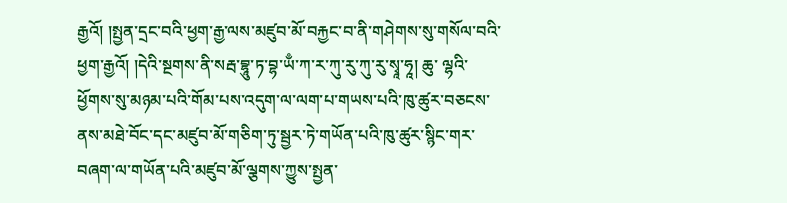རྒྱའོ། །སྤྱན་དྲང་བའི་ཕྱག་རྒྱ་ལས་མཛུབ་མོ་བརྐྱང་བ་ནི་གཤེགས་སུ་གསོལ་བའི་ཕྱག་རྒྱའོ། །དེའི་སྔགས་ནི་སརྦ་བྷཱུ་ཏ་བྷ་ཡྃ་ཀ་ར་ཀུ་རུ་ཀུ་རུ་སྭཱ་ཧཱ། ཆུ་ ལྷའི་ཕྱོགས་སུ་མཉམ་པའི་གོམ་པས་འདུག་ལ་ལག་པ་གཡས་པའི་ཁུ་ཚུར་བཅངས་ནས་མཐེ་བོང་དང་མཛུབ་མོ་གཅིག་ཏུ་སྦྱར་ཏེ་གཡོན་པའི་ཁུ་ཚུར་སྙིང་གར་བཞག་ལ་གཡོན་པའི་མཛུབ་མོ་ལྕགས་ཀྱུས་སྤྱན་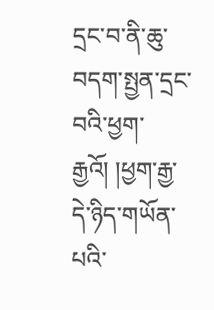དྲང་བ་ནི་ཆུ་བདག་སྤྱན་དྲང་ བའི་ཕྱག་རྒྱའོ། །ཕྱག་རྒྱ་དེ་ཉིད་གཡོན་པའི་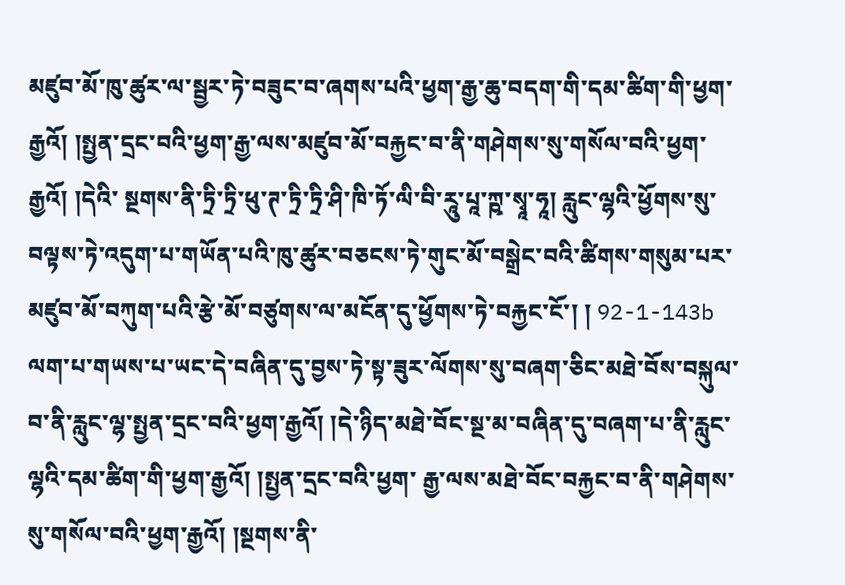མཛུབ་མོ་ཁུ་ཚུར་ལ་སྦྱར་ཏེ་བཟུང་བ་ཞགས་པའི་ཕྱག་རྒྱ་ཆུ་བདག་གི་དམ་ཚིག་གི་ཕྱག་རྒྱའོ། །སྤྱན་དྲང་བའི་ཕྱག་རྒྱ་ལས་མཛུབ་མོ་བརྐྱང་བ་ནི་གཤེགས་སུ་གསོལ་བའི་ཕྱག་རྒྱའོ། །དེའི་ སྔགས་ནི་ཏྲི་ཏྲི་ཕུ་ཊ་ཏྲི་ཏྲི་ཤི་ཁི་ཏོ་ལི་བི་རཱུ་པཱ་ཀྵ་སྭཱ་ཧཱ། རླུང་ལྷའི་ཕྱོགས་སུ་བལྟས་ཏེ་འདུག་པ་གཡོན་པའི་ཁུ་ཚུར་བཅངས་ཏེ་གུང་མོ་བསྒྲེང་བའི་ཚིགས་གསུམ་པར་མཛུབ་མོ་བཀུག་པའི་རྩེ་མོ་བཙུགས་ལ་མངོན་དུ་ཕྱོགས་ཏེ་བརྐྱང་ངོ་། ། 92-1-143b ལག་པ་གཡས་པ་ཡང་དེ་བཞིན་དུ་བྱས་ཏེ་སྟ་ཟུར་ལོགས་སུ་བཞག་ཅིང་མཐེ་བོས་བསྐུལ་བ་ནི་རླུང་ལྷ་སྤྱན་དྲང་བའི་ཕྱག་རྒྱའོ། །དེ་ཉིད་མཐེ་བོང་སྔ་མ་བཞིན་དུ་བཞག་པ་ནི་རླུང་ལྷའི་དམ་ཚིག་གི་ཕྱག་རྒྱའོ། །སྤྱན་དྲང་བའི་ཕྱག་ རྒྱ་ལས་མཐེ་བོང་བརྐྱང་བ་ནི་གཤེགས་སུ་གསོལ་བའི་ཕྱག་རྒྱའོ། །སྔགས་ནི་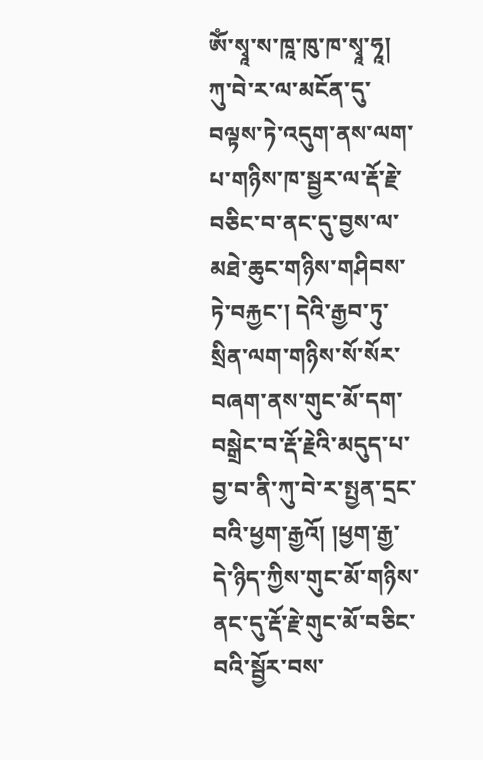ཨོཾ་སྭཱ་ས་ཁཱ་ཁུ་ཁ་སྭཱ་ཧཱ། ཀུ་བེ་ར་ལ་མངོན་དུ་བལྟས་ཏེ་འདུག་ནས་ལག་པ་གཉིས་ཁ་སྦྱར་ལ་རྡོ་རྗེ་བཅིང་བ་ནང་དུ་བྱས་ལ་མཐེ་ཆུང་གཉིས་གཤིབས་ ཏེ་བརྐྱང་། དེའི་རྒྱབ་ཏུ་སྲིན་ལག་གཉིས་སོ་སོར་བཞག་ནས་གུང་མོ་དག་བསྒྲེང་བ་རྡོ་རྗེའི་མདུད་པ་བྱ་བ་ནི་ཀུ་བེ་ར་སྤྱན་དྲང་བའི་ཕྱག་རྒྱའོ། །ཕྱག་རྒྱ་དེ་ཉིད་ཀྱིས་གུང་མོ་གཉིས་ནང་དུ་རྡོ་རྗེ་གུང་མོ་བཅིང་བའི་སྦྱོར་བས་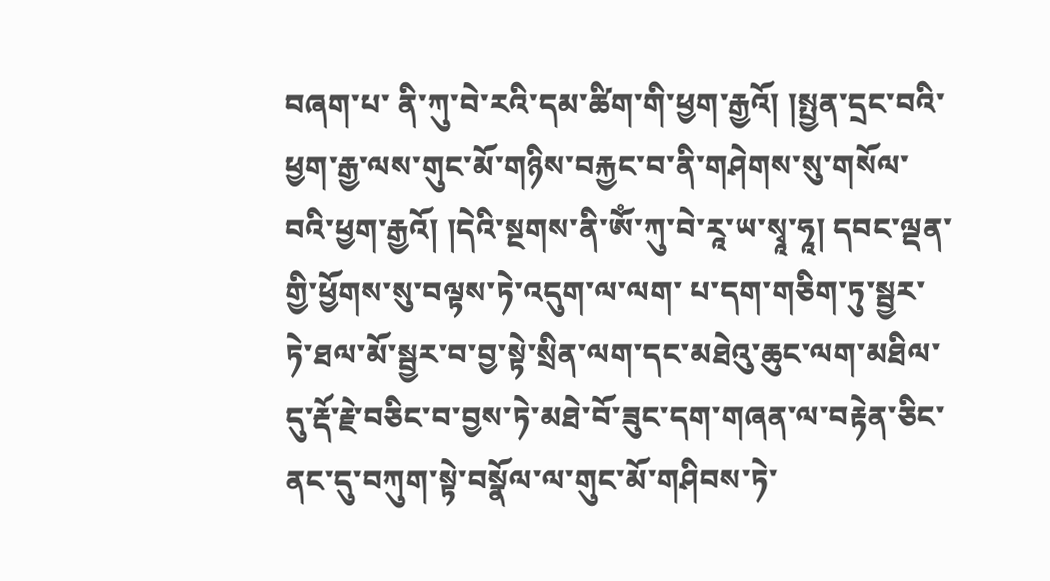བཞག་པ་ ནི་ཀུ་བེ་རའི་དམ་ཚིག་གི་ཕྱག་རྒྱའོ། །སྤྱན་དྲང་བའི་ཕྱག་རྒྱ་ལས་གུང་མོ་གཉིས་བརྐྱང་བ་ནི་གཤེགས་སུ་གསོལ་བའི་ཕྱག་རྒྱའོ། །དེའི་སྔགས་ནི་ཨོཾ་ཀུ་བེ་རཱ་ཡ་སྭཱ་ཧཱ། དབང་ལྡན་གྱི་ཕྱོགས་སུ་བལྟས་ཏེ་འདུག་ལ་ལག་ པ་དག་གཅིག་ཏུ་སྦྱར་ཏེ་ཐལ་མོ་སྦྱར་བ་བྱ་སྟེ་སྲིན་ལག་དང་མཐེའུ་ཆུང་ལག་མཐིལ་དུ་རྡོ་རྗེ་བཅིང་བ་བྱས་ཏེ་མཐེ་བོ་ཟུང་དག་གཞན་ལ་བརྟེན་ཅིང་ནང་དུ་བཀུག་སྟེ་བསྣོལ་ལ་གུང་མོ་གཤིབས་ཏེ་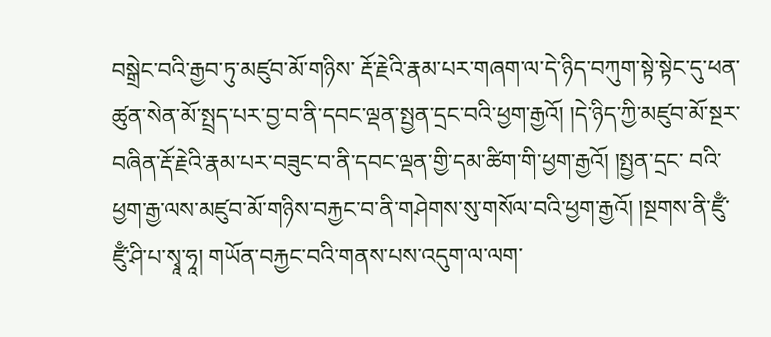བསྒྲེང་བའི་རྒྱབ་ཏུ་མཛུབ་མོ་གཉིས་ རྡོ་རྗེའི་རྣམ་པར་གཞག་ལ་དེ་ཉིད་བཀུག་སྟེ་སྟེང་དུ་ཕན་ཚུན་སེན་མོ་སྤྲད་པར་བྱ་བ་ནི་དབང་ལྡན་སྤྱན་དྲང་བའི་ཕྱག་རྒྱའོ། །དེ་ཉིད་ཀྱི་མཛུབ་མོ་སྔར་བཞིན་རྡོ་རྗེའི་རྣམ་པར་བཟུང་བ་ནི་དབང་ལྡན་གྱི་དམ་ཚིག་གི་ཕྱག་རྒྱའོ། །སྤྱན་དྲང་ བའི་ཕྱག་རྒྱ་ལས་མཛུབ་མོ་གཉིས་བརྐྱང་བ་ནི་གཤེགས་སུ་གསོལ་བའི་ཕྱག་རྒྱའོ། །སྔགས་ནི་ཛུྃ་ཛུྃ་ཤི་པ་སྭཱ་ཧཱ། གཡོན་བརྐྱང་བའི་གནས་པས་འདུག་ལ་ལག་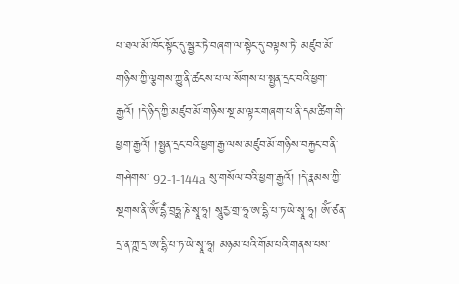པ་ཐལ་མོ་ཁོང་སྟོང་དུ་སྦྱར་ཏེ་བཞག་ལ་སྟེང་དུ་བལྟས་ཏེ་ མཛུབ་མོ་གཉིས་ཀྱི་ལྕགས་ཀྱུ་ནི་ཚངས་པ་ལ་སོགས་པ་སྤྱན་དྲང་བའི་ཕྱག་རྒྱའོ། །དེ་ཉིད་ཀྱི་མཛུབ་མོ་གཉིས་སྔ་མ་ལྟར་གཞག་པ་ནི་དམ་ཚིག་གི་ཕྱག་རྒྱའོ། །སྤྱན་དྲང་བའི་ཕྱག་རྒྱ་ལས་མཛུབ་མོ་གཉིས་བརྐྱང་བ་ནི་གཤེགས་ 92-1-144a སུ་གསོལ་བའི་ཕྱག་རྒྱའོ། །དེ་རྣམས་ཀྱི་སྔགས་ནི་ཨོཾ་དྷྃ་བྲཧྨ་ཎེ་སྭཱ་ཧཱ། སཱུརྱ་གྲ་ཧཱ་ཨ་དྷི་པ་ཏ་ཡེ་སྭཱ་ཧཱ། ཨོཾ་ཙན་དྲ་ན་ཀྵ་དྲ་ཨ་དྷི་པ་ཏ་ཡེ་སྭཱ་ཧཱ། མཉམ་པའི་གོམ་པའི་གནས་པས་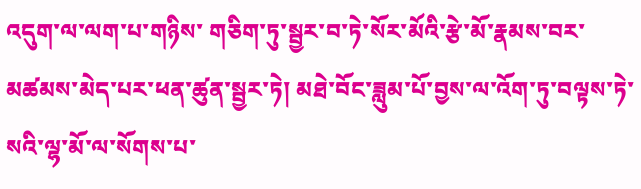འདུག་ལ་ལག་པ་གཉིས་ གཅིག་ཏུ་སྦྱར་བ་ཏེ་སོར་མོའི་རྩེ་མོ་རྣམས་བར་མཚམས་མེད་པར་ཕན་ཚུན་སྦྱར་ཏེ། མཐེ་བོང་ཟླུམ་པོ་བྱས་ལ་འོག་ཏུ་བལྟས་ཏེ་སའི་ལྷ་མོ་ལ་སོགས་པ་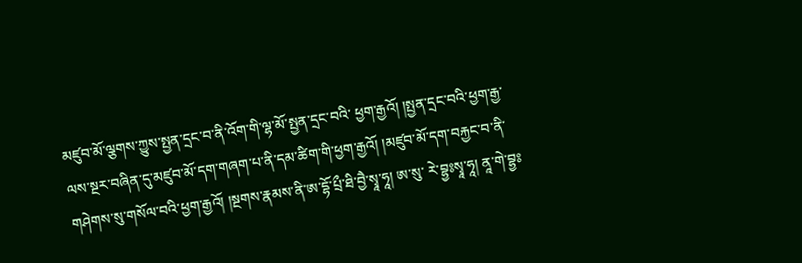མཛུབ་མོ་ལྕགས་ཀྱུས་སྤྱན་དྲང་བ་ནི་འོག་གི་ལྷ་མོ་སྤྱན་དྲང་བའི་ ཕྱག་རྒྱའོ། །སྤྱན་དྲང་བའི་ཕྱག་རྒྱ་ལས་སྔར་བཞིན་དུ་མཛུབ་མོ་དག་གཞག་པ་ནི་དམ་ཚིག་གི་ཕྱག་རྒྱའོ། །མཛུབ་མོ་དག་བརྐྱང་བ་ནི་གཤེགས་སུ་གསོལ་བའི་ཕྱག་རྒྱའོ། །སྔགས་རྣམས་ནི་ཨ་དྷོ་པྲྀ་ཐི་བྱཻ་སྭཱ་ཧཱ། ཨ་སུ་ རེ་བྷྱཿསྭཱ་ཧཱ། ནཱ་གེ་བྷྱཿ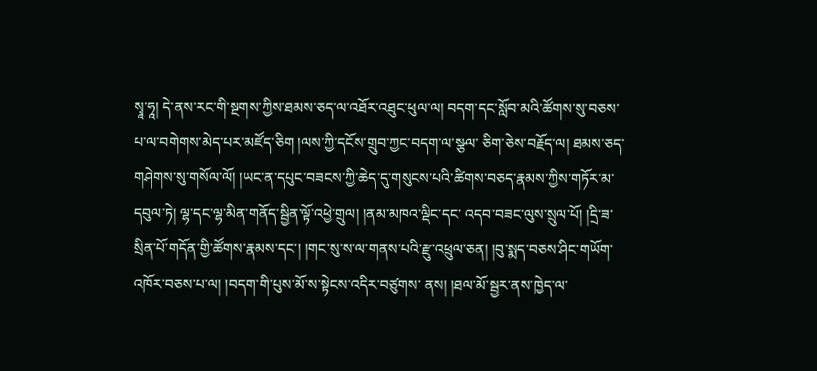སྭཱ་ཧཱ། དེ་ནས་རང་གི་སྔགས་ཀྱིས་ཐམས་ཅད་ལ་འཐོར་འཐུང་ཕུལ་ལ། བདག་དང་སློབ་མའི་ཚོགས་སུ་བཅས་པ་ལ་བགེགས་མེད་པར་མཛོད་ཅིག །ལས་ཀྱི་དངོས་གྲུབ་ཀྱང་བདག་ལ་སྩལ་ ཅིག་ཅེས་བརྗོད་ལ། ཐམས་ཅད་གཤེགས་སུ་གསོལ་ལོ། །ཡང་ན་དཔུང་བཟངས་ཀྱི་ཆེད་དུ་གསུངས་པའི་ཚིགས་བཅད་རྣམས་ཀྱིས་གཏོར་མ་དབུལ་ཏེ། ལྷ་དང་ལྷ་མིན་གནོད་སྦྱིན་ལྟོ་འཕྱེ་གྲུལ། །ནམ་མཁའ་ལྡིང་དང་ འདབ་བཟང་ལུས་སྲུལ་པོ། །དྲི་ཟ་སྲིན་པོ་གདོན་གྱི་ཚོགས་རྣམས་དང་། །གང་སུ་ས་ལ་གནས་པའི་རྫུ་འཕྲུལ་ཅན། །བུ་སྨད་བཅས་ཤིང་གཡོག་འཁོར་བཅས་པ་ལ། །བདག་གི་པུས་མོ་ས་སྟེངས་འདིར་བཙུགས་ ནས། །ཐལ་མོ་སྦྱར་ནས་ཁྱེད་ལ་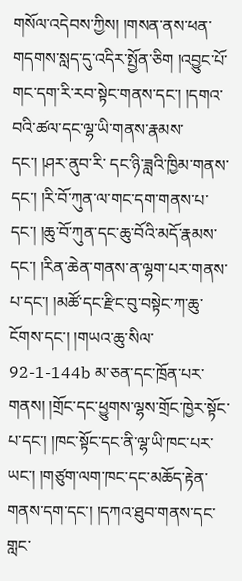གསོལ་འདེབས་ཀྱིས། །གསན་ནས་ཕན་གདགས་སླད་དུ་འདིར་སྤྱོན་ཅིག །འབྱུང་པོ་གང་དག་རི་རབ་སྟེང་གནས་དང་། །དགའ་བའི་ཚལ་དང་ལྷ་ཡི་གནས་རྣམས་དང་། །ཤར་ནུབ་རི་ དང་ཉི་ཟླའི་ཁྱིམ་གནས་དང་། །རི་བོ་ཀུན་ལ་གང་དག་གནས་པ་དང་། །ཆུ་བོ་ཀུན་དང་ཆུ་བོའི་མདོ་རྣམས་དང་། །རིན་ཆེན་གནས་ན་ལྷག་པར་གནས་པ་དང་། །མཚོ་དང་རྫིང་བུ་བསྟེང་ཀ་ཆུ་ངོགས་དང་། །གཡའ་ཆུ་སིལ་ 92-1-144b མ་ཅན་དང་ཁྲོན་པར་གནས། །གྲོང་དང་ཕྱུགས་ལྷས་གྲོང་ཁྱེར་སྟོང་པ་དང་། །ཁང་སྟོང་དང་ནི་ལྷ་ཡི་ཁང་པར་ཡང་། །གཙུག་ལག་ཁང་དང་མཆོད་རྟེན་གནས་དག་དང་། །དཀའ་ཐུབ་གནས་དང་གླང་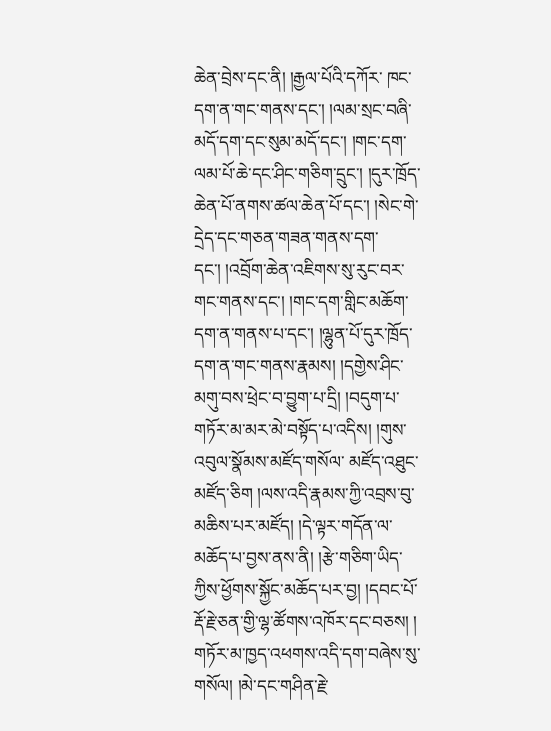ཆེན་བྲེས་དང་ནི། །རྒྱལ་པོའི་དཀོར་ ཁང་དག་ན་གང་གནས་དང་། །ལམ་སྲང་བཞི་མདོ་དག་དང་སུམ་མདོ་དང་། །གང་དག་ལམ་པོ་ཆེ་དང་ཤིང་གཅིག་དྲུང་། །དུར་ཁྲོད་ཆེན་པོ་ནགས་ཚལ་ཆེན་པོ་དང་། །སེང་གེ་དྲེད་དང་གཅན་གཟན་གནས་དག་དང་། །འབྲོག་ཆེན་འཇིགས་སུ་རུང་བར་ གང་གནས་དང་། །གང་དག་གླིང་མཆོག་དག་ན་གནས་པ་དང་། །ལྷུན་པོ་དུར་ཁྲོད་དག་ན་གང་གནས་རྣམས། །དགྱེས་ཤིང་མགུ་བས་ཕྲེང་བ་བྱུག་པ་དྲི། །བདུག་པ་གཏོར་མ་མར་མེ་བསྟོད་པ་འདིས། །གུས་འབུལ་སྣོམས་མཛོད་གསོལ་ མཛོད་འཐུང་མཛོད་ཅིག །ལས་འདི་རྣམས་ཀྱི་འབྲས་བུ་མཆིས་པར་མཛོད། །དེ་ལྟར་གདོན་ལ་མཆོད་པ་བྱས་ནས་ནི། །རྩེ་གཅིག་ཡིད་ཀྱིས་ཕྱོགས་སྐྱོང་མཆོད་པར་བྱ། །དབང་པོ་རྡོ་རྗེ་ཅན་གྱི་ལྷ་ཚོགས་འཁོར་དང་བཅས། ། གཏོར་མ་ཁྱད་འཕགས་འདི་དག་བཞེས་སུ་གསོལ། །མེ་དང་གཤིན་རྗེ་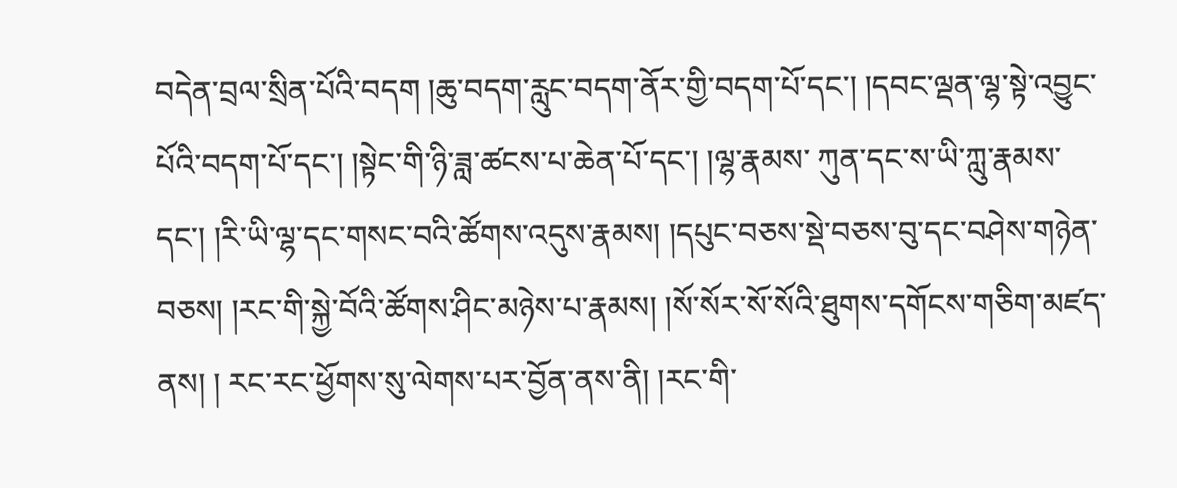བདེན་བྲལ་སྲིན་པོའི་བདག །ཆུ་བདག་རླུང་བདག་ནོར་གྱི་བདག་པོ་དང་། །དབང་ལྡན་ལྷ་སྟེ་འབྱུང་པོའི་བདག་པོ་དང་། །སྟེང་གི་ཉི་ཟླ་ཚངས་པ་ཆེན་པོ་དང་། །ལྷ་རྣམས་ ཀུན་དང་ས་ཡི་ཀླུ་རྣམས་དང་། །རི་ཡི་ལྷ་དང་གསང་བའི་ཚོགས་འདུས་རྣམས། །དཔུང་བཅས་སྡེ་བཅས་བུ་དང་བཤེས་གཉེན་བཅས། །རང་གི་སྐྱེ་བོའི་ཚོགས་ཤིང་མཉེས་པ་རྣམས། །སོ་སོར་སོ་སོའི་ཐུགས་དགོངས་གཅིག་མཛད་ནས། ། རང་རང་ཕྱོགས་སུ་ལེགས་པར་བྱོན་ནས་ནི། །རང་གི་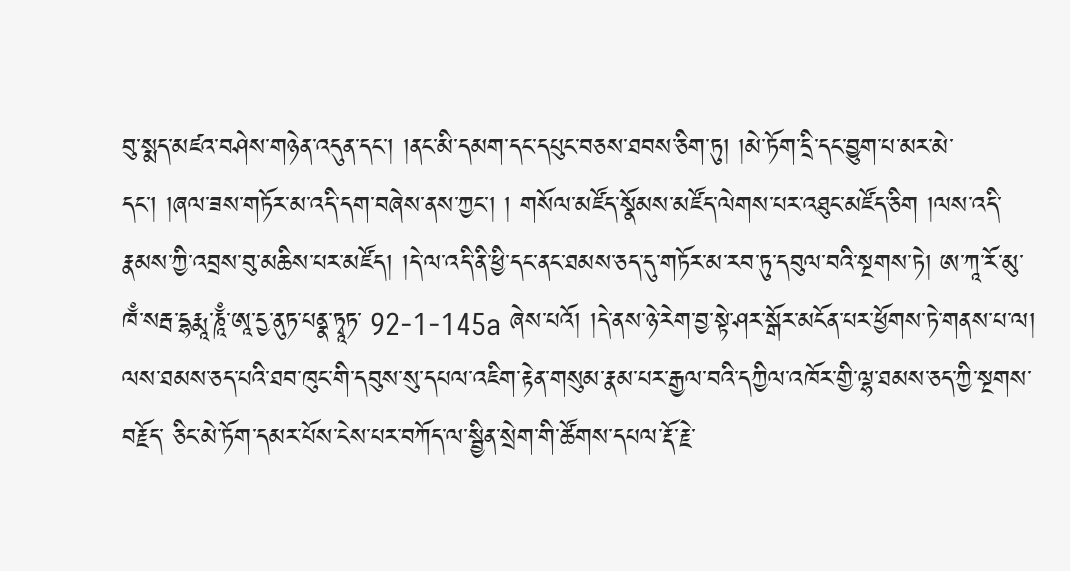བུ་སྨད་མཛའ་བཤེས་གཉེན་འདུན་དང་། །ནང་མི་དམག་དང་དཔུང་བཅས་ཐབས་ཅིག་ཏུ། །མེ་ཏོག་དྲི་དང་བྱུག་པ་མར་མེ་དང་། །ཞལ་ཟས་གཏོར་མ་འདི་དག་བཞེས་ནས་ཀྱང་། ། གསོལ་མཛོད་སྣོམས་མཛོད་ལེགས་པར་འཐུང་མཛོད་ཅིག །ལས་འདི་རྣམས་ཀྱི་འབྲས་བུ་མཆིས་པར་མཛོད། །དེ་ལ་འདི་ནི་ཕྱི་དང་ནང་ཐམས་ཅད་དུ་གཏོར་མ་རབ་ཏུ་དབུལ་བའི་སྔགས་ཏེ། ཨ་ཀཱ་རོ་མུ་ཁྃ་སརྦ་དྷརྨཱ་ཎཱྃ་ཨཱ་དྱ་ནུཏ་པནྣ་ཏྭཱཏ་ 92-1-145a ཞེས་པའོ། །དེ་ནས་ཉེ་རེག་བྱ་སྟེ་ཤར་སྒོར་མངོན་པར་ཕྱོགས་ཏེ་གནས་པ་ལ། ལས་ཐམས་ཅད་པའི་ཐབ་ཁུང་གི་དབུས་སུ་དཔལ་འཇིག་རྟེན་གསུམ་རྣམ་པར་རྒྱལ་བའི་དཀྱིལ་འཁོར་གྱི་ལྷ་ཐམས་ཅད་ཀྱི་སྔགས་བརྗོད་ ཅིང་མེ་ཏོག་དམར་པོས་ངེས་པར་བཀོད་ལ་སྦྱིན་སྲེག་གི་ཚོགས་དཔལ་རྡོ་རྗེ་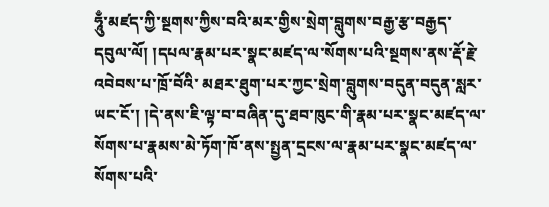ཧཱུྃ་མཛད་ཀྱི་སྔགས་ཀྱིས་བའི་མར་གྱིས་སྲེག་བླུགས་བརྒྱ་རྩ་བརྒྱད་དབུལ་ལོ། །དཔལ་རྣམ་པར་སྣང་མཛད་ལ་སོགས་པའི་སྔགས་ནས་རྡོ་རྗེ་འབེབས་པ་ཁྲོ་བོའི་ མཐར་ཐུག་པར་ཀྱང་སྲེག་བླུགས་བདུན་བདུན་སླར་ཡང་ངོ་། །དེ་ནས་ཇི་ལྟ་བ་བཞིན་དུ་ཐབ་ཁུང་གི་རྣམ་པར་སྣང་མཛད་ལ་སོགས་པ་རྣམས་མེ་ཏོག་ཁོ་ནས་སྤྱན་དྲངས་ལ་རྣམ་པར་སྣང་མཛད་ལ་སོགས་པའི་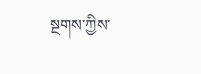སྔགས་ཀྱིས་